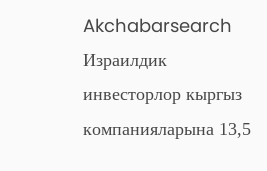Akchabarsearch
Израилдик инвесторлор кыргыз компанияларына 13,5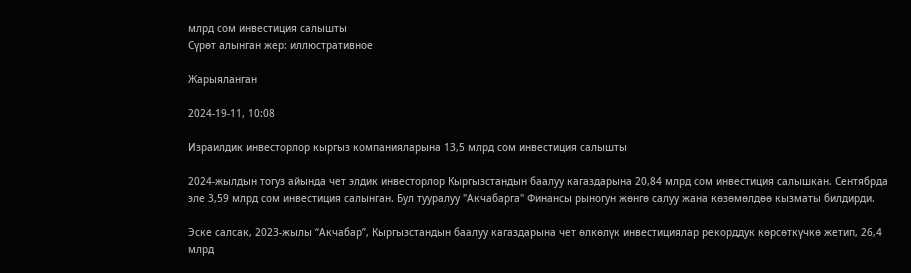млрд сом инвестиция салышты
Сүрөт алынган жер: иллюстративное

Жарыяланган

2024-19-11, 10:08

Израилдик инвесторлор кыргыз компанияларына 13,5 млрд сом инвестиция салышты

2024-жылдын тогуз айында чет элдик инвесторлор Кыргызстандын баалуу кагаздарына 20,84 млрд сом инвестиция салышкан. Сентябрда  эле 3,59 млрд сом инвестиция салынган. Бул тууралуу "Акчабарга" Финансы рыногун жөнгө салуу жана көзөмөлдөө кызматы билдирди.

Эске салсак, 2023-жылы “Акчабар”, Кыргызстандын баалуу кагаздарына чет өлкөлүк инвестициялар рекорддук көрсөткүчкө жетип, 26,4 млрд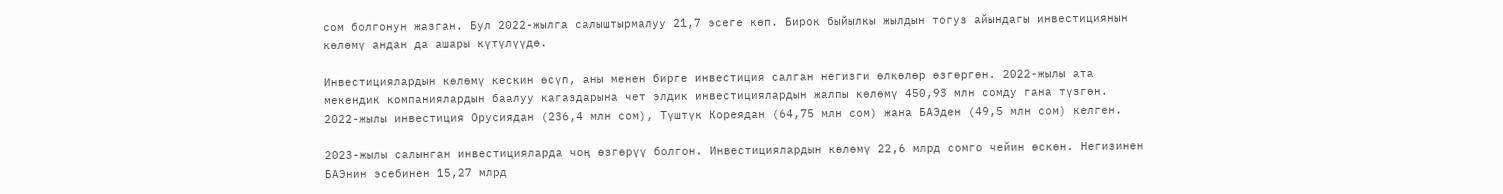сом болгонун жазган. Бул 2022-жылга салыштырмалуу 21,7 эсеге көп. Бирок быйылкы жылдын тогуз айындагы инвестициянын көлөмү андан да ашары күтүлүүдө.

Инвестициялардын көлөмү кескин өсүп, аны менен бирге инвестиция салган негизги өлкөлөр өзгөргөн. 2022-жылы ата мекендик компаниялардын баалуу кагаздарына чет элдик инвестициялардын жалпы көлөмү 450,93 млн сомду гана түзгөн. 2022-жылы инвестиция Орусиядан (236,4 млн сом), Түштүк Кореядан (64,75 млн сом) жана БАЭден (49,5 млн сом) келген.

2023-жылы салынган инвестицияларда чоң өзгөрүү болгон. Инвестициялардын көлөмү 22,6 млрд сомго чейин өскөн. Негизинен БАЭнин эсебинен 15,27 млрд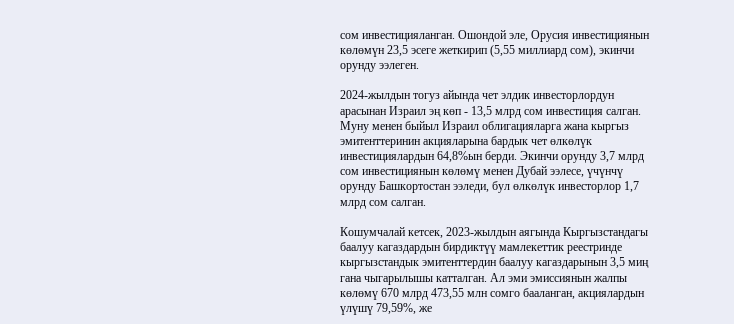сом инвестицияланган. Ошондой эле, Орусия инвестициянын көлөмүн 23,5 эсеге жеткирип (5,55 миллиард сом), экинчи орунду ээлеген.

2024-жылдын тогуз айында чет элдик инвесторлордун арасынан Израил эң көп - 13,5 млрд сом инвестиция салган. Муну менен быйыл Израил облигацияларга жана кыргыз эмитенттеринин акцияларына бардык чет өлкөлүк инвестициялардын 64,8%ын берди. Экинчи орунду 3,7 млрд сом инвестициянын көлөмү менен Дубай ээлесе, үчүнчү орунду Башкортостан ээледи, бул өлкөлүк инвесторлор 1,7 млрд сом салган.

Кошумчалай кетсек, 2023-жылдын аягында Кыргызстандагы баалуу кагаздардын бирдиктүү мамлекеттик реестринде кыргызстандык эмитенттердин баалуу кагаздарынын 3,5 миң гана чыгарылышы катталган. Ал эми эмиссиянын жалпы көлөмү 670 млрд 473,55 млн сомго бааланган, акциялардын үлүшү 79,59%, же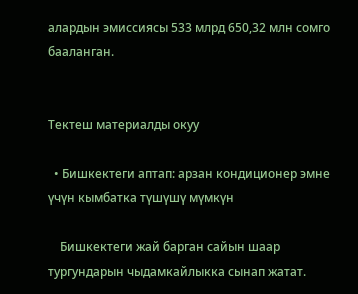алардын эмиссиясы 533 млрд 650,32 млн сомго бааланган.


Тектеш материалды окуу

  • Бишкектеги аптап: арзан кондиционер эмне үчүн кымбатка түшүшү мүмкүн

    Бишкектеги жай барган сайын шаар тургундарын чыдамкайлыкка сынап жатат.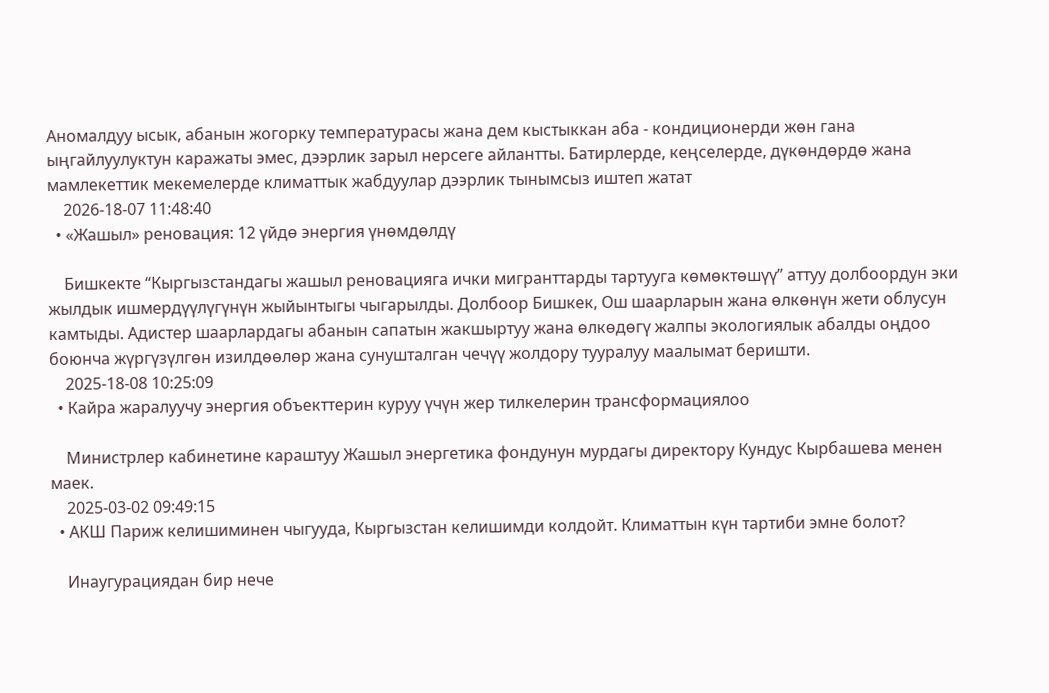Аномалдуу ысык, абанын жогорку температурасы жана дем кыстыккан аба - кондиционерди жөн гана ыңгайлуулуктун каражаты эмес, дээрлик зарыл нерсеге айлантты. Батирлерде, кеңселерде, дүкөндөрдө жана мамлекеттик мекемелерде климаттык жабдуулар дээрлик тынымсыз иштеп жатат
    2026-18-07 11:48:40
  • «Жашыл» реновация: 12 үйдө энергия үнөмдөлдү

    Бишкекте “Кыргызстандагы жашыл реновацияга ички мигранттарды тартууга көмөктөшүү” аттуу долбоордун эки жылдык ишмердүүлүгүнүн жыйынтыгы чыгарылды. Долбоор Бишкек, Ош шаарларын жана өлкөнүн жети облусун камтыды. Адистер шаарлардагы абанын сапатын жакшыртуу жана өлкөдөгү жалпы экологиялык абалды оңдоо боюнча жүргүзүлгөн изилдөөлөр жана сунушталган чечүү жолдору тууралуу маалымат беришти.
    2025-18-08 10:25:09
  • Кайра жаралуучу энергия объекттерин куруу үчүн жер тилкелерин трансформациялоо

    Министрлер кабинетине караштуу Жашыл энергетика фондунун мурдагы директору Кундус Кырбашева менен маек.
    2025-03-02 09:49:15
  • АКШ Париж келишиминен чыгууда, Кыргызстан келишимди колдойт. Климаттын күн тартиби эмне болот?

    Инаугурациядан бир нече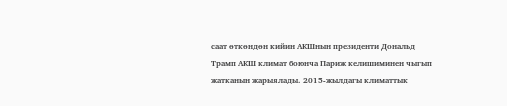саат өткөндөн кийин АКШнын президенти Дональд Трамп АКШ климат боюнча Париж келишиминен чыгып жатканын жарыялады. 2015-жылдагы климаттык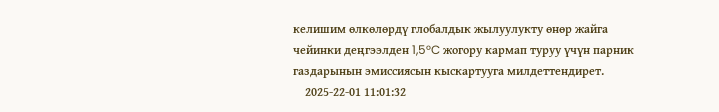келишим өлкөлөрдү глобалдык жылуулукту өнөр жайга чейинки деңгээлден 1,5°C жогору кармап туруу үчүн парник газдарынын эмиссиясын кыскартууга милдеттендирет.
    2025-22-01 11:01:32